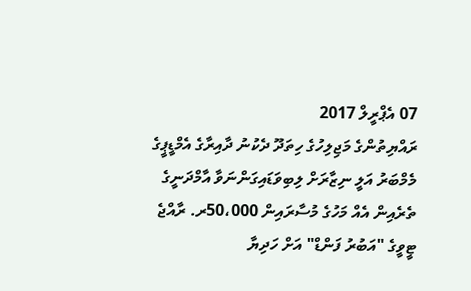07 އެޕްރީލް 2017
ރައްޔިތުންގެ މަޖިލިހުގެ ހިތަދޫ ދެކުނު ދާއިރާގެ އެމްޑީޕީގެ މެމްބަރު އަލީ ނިޒާރަށް ލިބިވަޑައިގަންނަވާ އާމްދަނީގެ ތެރެއިން އެއް މަހުގެ މުސާރައިން 50،000ރ. ރާއްޖެ ޓީވީގެ "އަބުރު ފަންޑް" އަށް ހަދިޔާ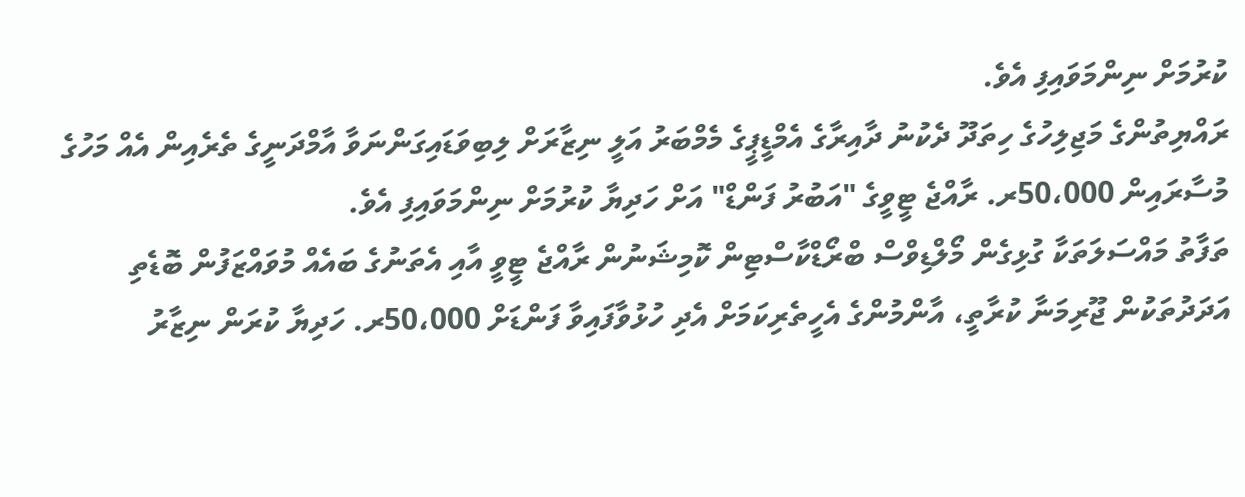ކުރުމަށް ނިންމަވައިފި އެވެ.
ރައްޔިތުންގެ މަޖިލިހުގެ ހިތަދޫ ދެކުނު ދާއިރާގެ އެމްޑީޕީގެ މެމްބަރު އަލީ ނިޒާރަށް ލިބިވަޑައިގަންނަވާ އާމްދަނީގެ ތެރެއިން އެއް މަހުގެ މުސާރައިން 50،000ރ. ރާއްޖެ ޓީވީގެ "އަބުރު ފަންޑް" އަށް ހަދިޔާ ކުރުމަށް ނިންމަވައިފި އެވެ.
ތަފާތު މައްސަލަތަކާ ގުޅިގެން މޯލްޑިވްސް ބްރޯޑްކާސްޓިން ކޮމިޝަނުން ރާއްޖެ ޓީވީ އާއި އެތަނުގެ ބައެއް މުވައްޒަފުން ބޮޑެތި އަދަދުތަކުން ޖޫރިމަނާ ކުރާތީ، އާންމުންގެ އެހީތެރިކަމަށް އެދި ހުޅުވާފައިވާ ފަންޑަށް 50،000ރ. ހަދިޔާ ކުރަން ނިޒާރު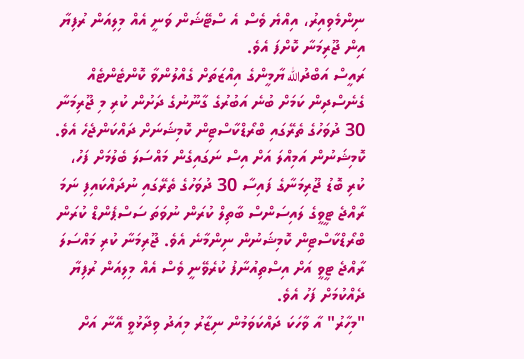ނިންމެވިއިރު، އިއްޔެ ވެސް އެ ސްޓޭޝަން ވަނީ އެއް މިލިއަން ރުފިޔާ އިން ޖޫރިމަނާ ކޮށްފަ އެވެ.
ރައީސް އަބްދުالله ޔާމީންގެ އިއްޒަތަށް ގެއްލުންވާ ކޮންޓެންޓެއް ގެނެސްދިން ކަމަށް ބުނެ އަބުރުގެ ގާނޫނުގެ ދަށުން ކުރި މި ޖޫރިމަނާ 30 ދުވަހުގެ ތެރޭގައި ބްރޯޑްކާސްޓިން ކޮމިޝަނަށް ދައްކަންޖެހެ އެވެ. ކޮމިޝަނުން އަމިއްލަ އަށް އިސް ނަގައިގެން މައްސަލަ ބެލުމަށް ފަހު، ކުރި ބޮޑު ޖޫރިމަނާގެ ފައިސާ 30 ދުވަހުގެ ތެރޭގައި ނުދައްކައިފި ނަމަ ރާއްޖެ ޓީވީގެ ލައިސަންސް ބާތިލް ކުރަން ނުވަތަ ސަސްޕެންޑް ކުރަން ބްރޯޑްކާސްޓިން ކޮމިޝަނުން ނިންމާނެ އެވެ. ޖޫރިމަނާ ކުރި މައްސަލަ ރާއްޖެ ޓީވީ އަށް އިސްތިއުނާފު ކުރެވޭނީ ވެސް އެއް މިލިއަން ރުފިޔާ ދެއްކުމަށް ފަހު އެވެ.
"މިހާރު" އާ ވާހަކަ ދައްކަވަމުން ނިޒާރު މިއަދު ވިދާޅުވީ އޭނާ އަށް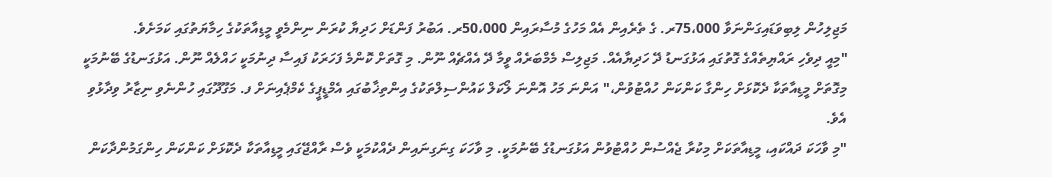މަޖިލިހުން ލިބިވަޑައިގަންނަވާ 75،000ރ. ގެ ތެރެއިން އެއް މަހުގެ މުސާރައިން 50،000ރ. އަބުރު ފަންޑަށް ހަދިޔާ ކުރަން ނިންމެވީ މީޑިއާތަކުގެ ހިމާޔަތުގައި ކަމަށެވެ.
"މިއީ ދިވެހި ރައްޔިތެއްގެ ގޮތުގައި އަޅުގަނޑު ދޭ ހަދިޔާއެއް. މަޖިލިސް މެމްބަރެއް ވީމާ ދޭ އެއްޗެއް ނޫން. މި ގޮތަށް ކޮންމެ ފަހަރަކު ފައިސާ ދިނުމަކީ ހައްލެއް ނޫން. އަޅުގަނޑުގެ ބޭނުމަކީ މިގޮތަށް މީޑިއާތަކާ ދެކޮޅަށް ހިންގާ ކަންކަން ހުއްޓުވުން،" އަންނަ މަހު އޮންނަ ލޯކަލް ކައުންސިލްތަކުގެ އިންތިޚާބުގައި އެމްޑީޕީގެ ކެމްޕެއިނަށް ފ. މަގޫދޫގައި ހުންނެވި ނިޒާރު ވިދާޅުވި އެވެ.
"މި ވާހަކަ ދައްކައި، މީޑިއާތަކަށް މިކުރާ ޖެއްސުން ހުއްޓުވުން އަޅުގަނޑުގެ ބޭނުމަކީ. މި ވާހަކަ ގިނަގިނައިން ދެއްކުމަކީ ވެސް ރާއްޖޭގައި މީޑިއާތަކާ ދެކޮޅަށް ކަންކަން ހިންގަމުންދާކަން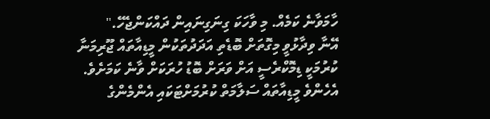ހާމަވާނެ ކަމެއް. މި ވާހަކަ ގިނަގިނައިން ދައްކަންޖެހޭ."
އޭނާ ވިދާޅުވީ މިގޮތަށް ބޮޑެތި އަދަދުތަކުން މީޑިއާތައް ޖޫރިމަނާ ކުރުމަކީ ޑިމޮކްރެސީ އަށް ވަރަށް ބޮޑު ހުރަކަށް ވާނެ ކަމަށެވެ. އެހެންވެ މީޑިއާތައް ސަލާމަތް ކުރުމަށްޓަކައި އެންމެންގެ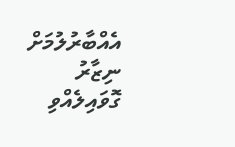އެއްބާރުލުމަށް ނިޒާރު ގޮވައިލެއްވި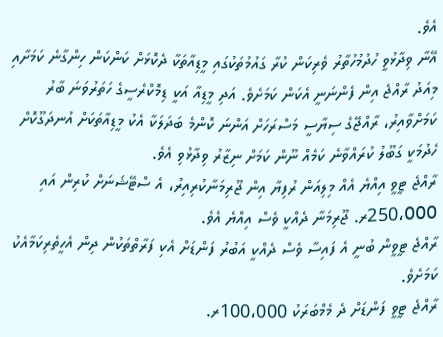އެވެ.
އޭނާ ވިދާޅުވީ ހުދުމުހުތާރު ވެރިކަން ކުރާ ގައުމުތަކުގައި މީޑިއާތަކާ ދެކޮޅަށް ކަންކަން ހިންގާނެ ކަމަށާއި މިއަދު ރާއްޖެ އިން ފެންނަނީ އެކަން ކަމަށެވެ. އަދި މީޑިއާ އަކީ ޑިމޮކްރެސީގެ ހަތަރުވަނަ ބާރު ކަމަށްވާއިރު، ރާއްޖޭގެ ސިޔާސީ މަސްރަހަށް އަންނަ ކޮންމެ ބަދަލަކާ އެކު މީޑިއާތަކަށް އުނދަގޫކޮށް ހެދުމަކީ ގަބޫލު ކުރައްވާނެ ކަމެއް ނޫން ކަމަށް ނިޒާރު ވިދާޅުވި އެވެ.
ރާއްޖެ ޓީވީ އިއްޔެ އެއް މިލިއަން ރުފިޔާ އިން ޖޫރިމަނާކުރިއިރު، އެ ސްޓޭޝަނަށް ކުރިން އައި 250،000ރ. ޖޫރިމަނާ ދެއްކީ ވެސް އިއްޔެ އެވެ.
ރާއްޖެ ޓީވީން ބުނީ އެ ފައިސާ ވެސް ދެއްކީ އަބުރު ފަންޑަށް އެކި ފަރާތްތަކުން ދިން އެހީތެރިކަމާއެކު ކަމަށެވެ.
ރާއްޖެ ޓީވީ ފަންޑަށް ދެ މެމްބަރަކު 100،000ރ.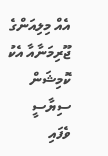އެއް މިލިއަންގެ ޖޫރިމަނާއާ އެކު ކޮމިޝަން ސިޔާސީ ވެފައި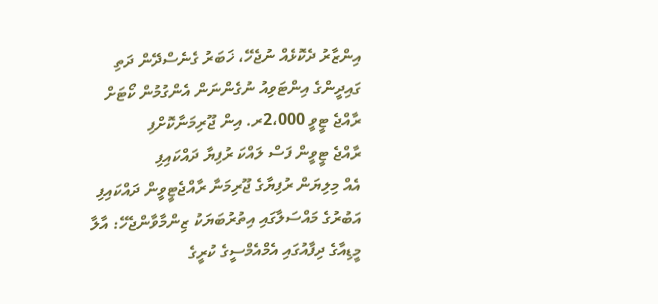އިންޒާރު ދެކޮޅެއް ނުޖެހޭ، ޚަބަރު ގެނެސްދޭން ދަތި
ގައިދީންގެ އިންޓަވިއު ނުގެންނަން އެންގުމުން ކޯޓަށް
ރާއްޖެ ޓީވީ 2،000ރ. އިން ޖޫރިމަނާކޮށްފި
ރާއްޖެ ޓީވީން ފަސް ލައްކަ ރުފިޔާ ދައްކައިފި
އެއް މިލިޔަން ރުފިޔާގެ ޖޫރިމަނާ ރާއްޖެޓީވީން ދައްކައިފި
އަބުރުގެ މައްސަލާގައި އިތުރުބަޔަކު ޒިންމާވާންޖެހޭ: އާލާ
މީޑިއާގެ ދިފާއުގައި އެމްއެމްސީގެ ކުރީގެ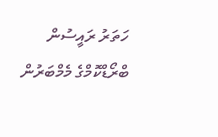ހަތަރު ރައީސުން
ބްރޯޑްކޮމްގެ މެމްބަރުން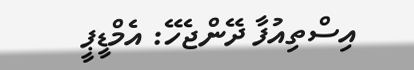އިސްތިއުފާ ދޭންޖެހޭ: އެމްޑީޕީ